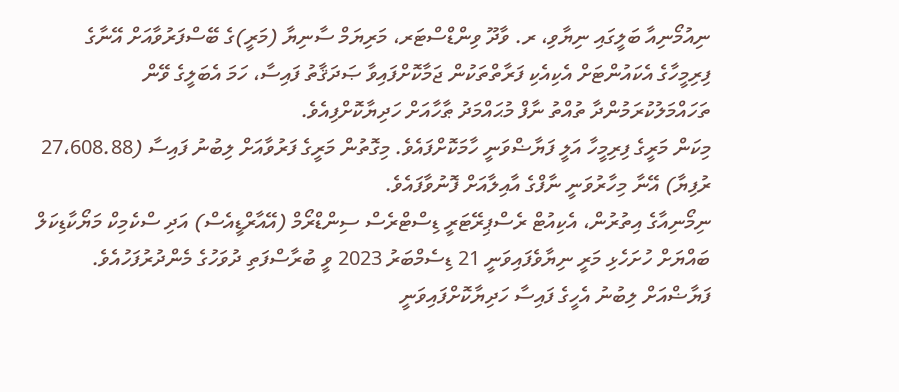ނިއުމޯނިއާ ބަލީގައި ނިޔާވި، ރ. ވާދޫ ވިންޑްސްޓަރ، މަރިޔަމް ސާނިޔާ (މަރީ)ގެ ބޭސްފަރުވާއަށް އޭނާގެ ފިރިމީހާގެ އެކައުންޓަށް އެކިއެކި ފަރާތްތަކުން ޖަމާކޮށްފައިވާ ޞަދަޤާތު ފައިސާ، ހަމަ އެބަލީގެ ވޭން ތަހައްމަލުކުރަމުންދާ ތުއްތު ނާފް މުޙައްމަދު ޠާހާއަށް ހަދިޔާކޮށްފިއެވެ.
މިކަން މަރީގެ ފިރިމީހާ އަލީ ފަޔާޟްވަނީ ހާމަކޮށްފައެވެ. މިގޮތުން މަރީގެ ފަރުވާއަށް ލިބުނު ފައިސާ (27،608.88 ރުފިޔާ) އޭނާ މިހާރުވަނީ ނާފްގެ އާއިލާއަށް ފޮނުވާފައެވެ.
ނިމޯނިއާގެ އިތުރުން، އެކިއުޓް ރެސްޕިރޭޓަރީ ޑިސްޓްރެސް ސިންޑްރޯމް (އޭއާރްޑީއެސް) އަދި ސްކެމިކް މަޔޯކާޑިކަލް ބައްޔަށް ހުށަހެޅި މަރީ ނިޔާވެފައިވަނީ 21 ޑިސެމްބަރު 2023 ވީ ބުރާސްފަތި ދުވަހުގެ މެންދުރުފަހުއެވެ.
ފަޔާޟްއަށް ލިބުނު އެހީގެ ފައިސާ ހަދިޔާކޮށްފައިވަނީ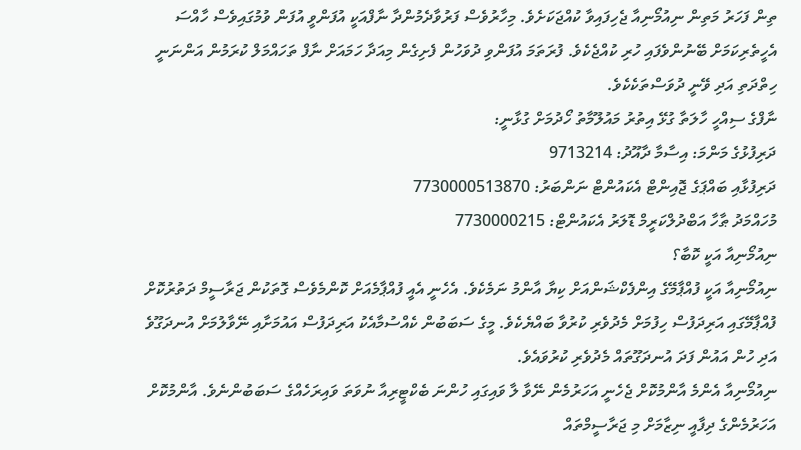ތިން ފަހަރު މަތިން ނިއުމޯނިއާ ޖެހިފައިވާ ކުއްޖަކަށެވެ. މިހާރުވެސް ފަރުވާދެމުންދާ ނާފްއަކީ އުފަންވީ އުފަން ވުމުގައިވެސް ހާއްސަ އެހީތެރިކަމަށް ބޭނުންވެފައި ހުރި ކުއްޖެކެވެ. ފުރަތަމަ އުފަންވި ދުވަހުން ފެށިގެން މިއަދާ ހަމައަށް ނާފް ތަހައްމަލް ކުރަމުން އަންނަނީ ހިތްދަތި އަދި ވޭނީ ދުވަސްތަކެކެވެ.
ނާފްގެ ސިއްހީ ހާލަތާ ގުޅޭ އިތުރު މައުލޫމާތު ހޯދުމަށް ގުޅާނީ:
ދަރިފުޅުގެ މަންމަ: އިސާމާ ދާއޫދު: 9713214
ދަރިފުޅާއި ބައްޕަގެ ޖޮއިންޓް އެކައުންޓް ނަންބަރު: 7730000513870
މުހައްމަދު ޠާހާ އަބްދުލްކަރީމް ޑޮލަރު އެކައުންޓް: 7730000215
ނިއުމޯނިއާ އަކީ ކޮބާ؟
ނިއުމޯނިއާ އަކީ ފުއްޕާމޭގެ އިންފެކްޝަންއަށް ކިޔާ އާންމު ނަމެކެވެ. އެހެނީ އެއީ ފުއްޕާމެއަށް ކޮންމެވެސް ގޮތަކުން ޖަރާސީމް ދަތުރުކޮށް ފުއްޕާމޭގައި އަރިދަފުސް ހިފުމަށް މެދުވެރި ކުރުވާ ބައްޔެކެވެ. މީގެ ސަބަބުން ކެއްސުމާއެކު އަރިދަފުސް އައުމަށާއި ނޭވާލުމަށް އުނދަގޫވެ އަދި ހުން އައުން ފަދަ އުނދަގޫތައް މެދުވެރި ކުރުވައެވެ.
ނިއުމޯނިއާ އެންމެ އާންމުކޮށް ޖެހެނީ އަހަރުމެން ނޭވާ ލާ ވައިގައި ހުންނަ ބެކްޓީރިއާ ނުވަތަ ވައިރަހެއްގެ ސަބަބުންނެވެ. އާންމުކޮށް އަހަރުމެންގެ ދިފާއީ ނިޒާމަށް މި ޖަރާސީމްތައް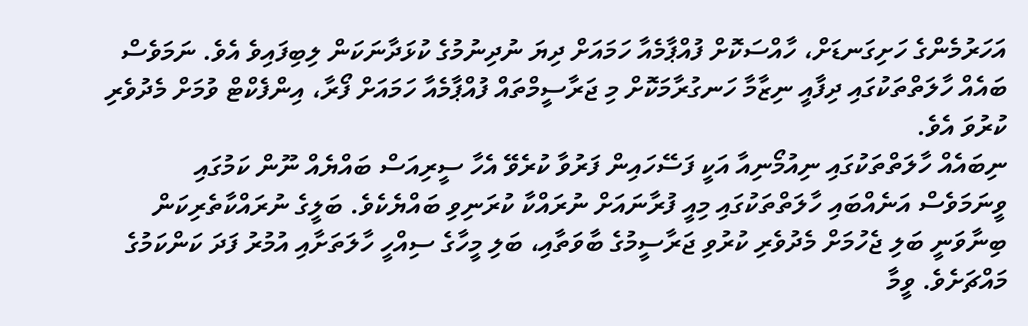އަހަރުމެންގެ ހަށިގަނޑަށް، ހާއްސަކޮށް ފުއްޕާމެއާ ހަމައަށް ދިޔަ ނުދިނުމުގެ ކުޅަދާނަކަން ލިބިފައިވެ އެވެ. ނަމަވެސް ބައެއް ހާލަތްތަކުގައި ދިފާއީ ނިޒާމާ ހަނގުރާމަކޮށް މި ޖަރާސީމްތައް ފުއްޕާމެއާ ހަމައަށް ފޯރާ، އިންފެކްޓް ވުމަށް މެދުވެރި ކުރުވަ އެވެ.
ނިބައެއް ހާލަތްތަކުގައި ނިއުމޯނިއާ އަކީ ފަސޭހައިން ފަރުވާ ކުރެވޭ އެހާ ސީރިއަސް ބައްޔެއް ނޫން ކަމުގައި ވީނަމަވެސް އަނެއްބައި ހާލަތްތަކުގައި މިއީ ފުރާނައަށް ނުރައްކާ ކުރަނިވި ބައްޔެކެވެ. ބަލީގެ ނުރައްކާތެރިކަން ބިނާވަނީ ބަލި ޖެހުމަށް މެދުވެރި ކުރުވި ޖަރާސީމުގެ ބާވަތާއި، ބަލި މީހާގެ ސިއްހީ ހާލަތަށާއި އުމުރު ފަދަ ކަންކަމުގެ މައްޗަށެވެ. ވީމާ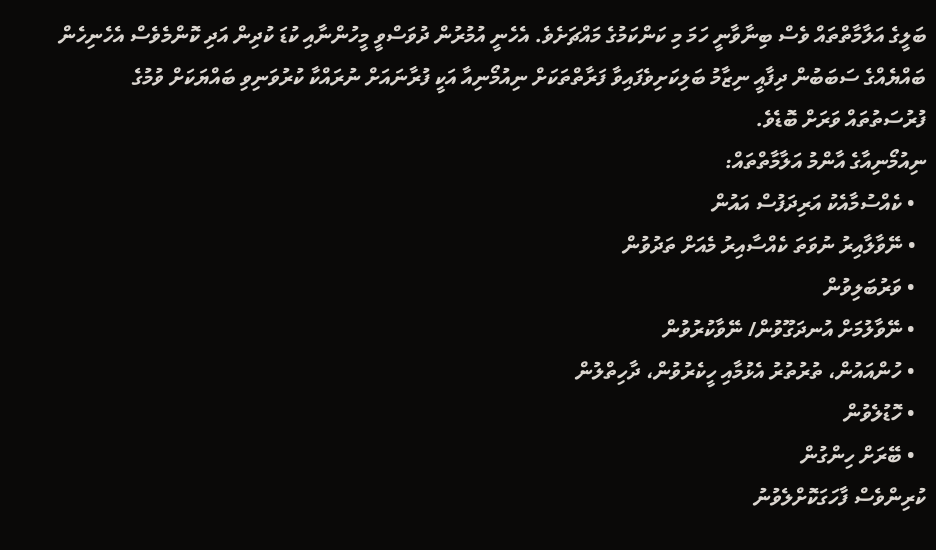ބަލީގެ އަލާމާތްތައް ވެސް ބިނާވާނީ ހަމަ މި ކަންކަމުގެ މައްޗަށެވެ. އެހެނީ އުމުރުން ދުވަސްވީ މީހުންނާއި ކުޑަ ކުދިން އަދި ކޮންމެވެސް އެހެނިހެން ބައްޔެއްގެ ސަބަބުން ދިފާއީ ނިޒާމު ބަލިކަށިވެފައިވާ ފަރާތްތަކަށް ނިއުމޯނިއާ އަކީ ފުރާނައަށް ނުރައްކާ ކުރުވަނިވި ބައްޔަކަށް ވުމުގެ ފުރުސަތުތައް ވަރަށް ބޮޑެވެ.
ނިއުމޯނިއާގެ އާންމު އަލާމާތްތައް:
  • ކެއްސުމާއެކު އަރިދަފުސް އައުން
  • ނޭވާލާއިރު ނުވަތަ ކެއްސާއިރު މެއަށް ތަދުވުން
  • ވަރުބަލިވުން
  • ނޭވާލުމަށް އުނދަގޫވުން/ ނޭވާކުރުވުން
  • ހުންއައުން، ތުރުތުރު އެޅުމާއި ހީކެރުވުން، ދާހިތްލުން
  • ހޮޑުލެވުން
  • ބޭރަށް ހިންގުން
ކުރިންވެސް ފާހަގަކޮށްލެވުނު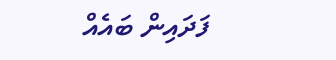ފަދައިން ބައެއް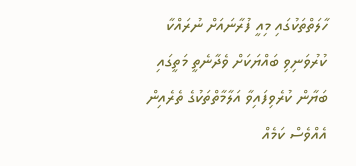ހާލަތްތަކުގައި މިއީ ފުރާނައަށް ނުރައްކާ ކުރުވަނިވި ބައްޔަކަށް ވެދާނެތީ މަތީގައި ބަޔާން ކުރެވިފައިވާ އަލާމާތްތަކުގެ ތެރެއިން އެއްވެސް ކަމެއް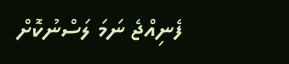ފެނިއްޖެ ނަމަ ލަސްނުކޮށް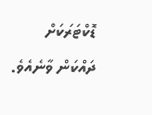ޑޮކްޓަރަކަށް ދައްކަން ވާނެއެވެ.